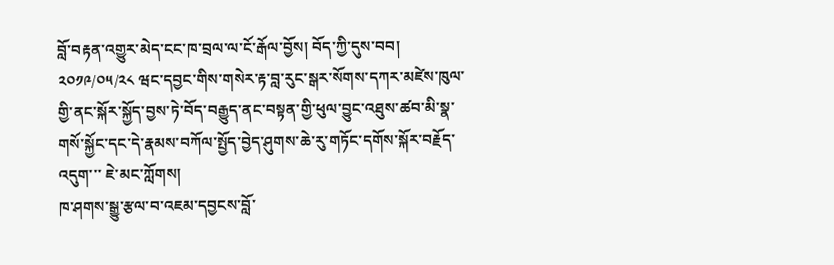བློ་བརྟན་འགྱུར་མེད་ངང་ཁ་བྲལ་ལ་ངོ་རྒོལ་བྱོས། བོད་ཀྱི་དུས་བབ། ༢༠༡༩/༠༥/༢༨ ཝང་དབྱང་གིས་གསེར་རྟ་བླ་རུང་སྒར་སོགས་དཀར་མཛེས་ཁུལ་གྱི་ནང་སྐོར་སྐྱོད་བྱས་ཏེ་བོད་བརྒྱུད་ནང་བསྟན་གྱི་ཕུལ་བྱུང་འཐུས་ཚབ་མི་སྣ་གསོ་སྐྱོང་དང་དེ་རྣམས་བཀོལ་སྤྱོད་བྱེད་ཤུགས་ཆེ་རུ་གཏོང་དགོས་སྐོར་བརྗོད་འདུག་་་ ཇེ་མང་ཀློགས།
ཁ་ཤགས་སྒྱུ་རྩལ་བ་འཇམ་དབྱངས་བློ་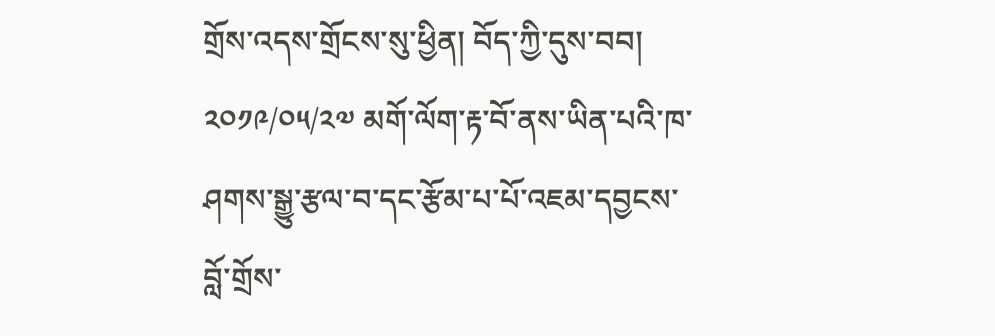གྲོས་འདས་གྲོངས་སུ་ཕྱིན། བོད་ཀྱི་དུས་བབ། ༢༠༡༩/༠༥/༢༧ མགོ་ལོག་རྟ་བོ་ནས་ཡིན་པའི་ཁ་ཤགས་སྒྱུ་རྩལ་བ་དང་རྩོམ་པ་པོ་འཇམ་དབྱངས་བློ་གྲོས་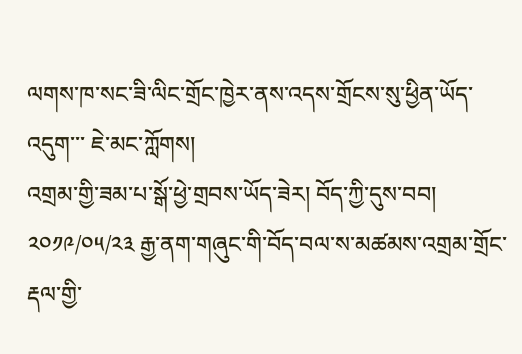ལགས་ཁ་སང་ཟི་ལིང་གྲོང་ཁྱེར་ནས་འདས་གྲོངས་སུ་ཕྱིན་ཡོད་འདུག་་་ ཇེ་མང་ཀློགས།
འགྲམ་གྱི་ཟམ་པ་སྒོ་ཕྱེ་གྲབས་ཡོད་ཟེར། བོད་ཀྱི་དུས་བབ། ༢༠༡༩/༠༥/༢༣ རྒྱ་ནག་གཞུང་གི་བོད་བལ་ས་མཚམས་འགྲམ་གྲོང་རྡལ་གྱི་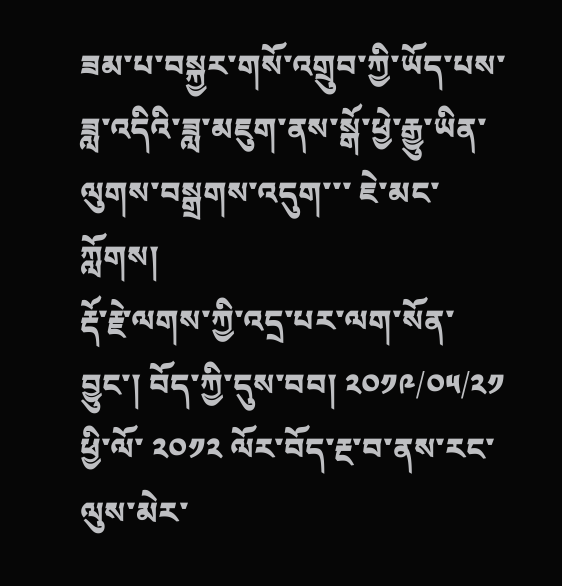ཟམ་པ་བསྐྱར་གསོ་འགྲུབ་ཀྱི་ཡོད་པས་ཟླ་འདིའི་ཟླ་མཇུག་ནས་སྒོ་ཕྱེ་རྒྱུ་ཡིན་ལུགས་བསྒྲགས་འདུག་་་ ཇེ་མང་ཀློགས།
རྡོ་རྗེ་ལགས་ཀྱི་འདྲ་པར་ལག་སོན་བྱུང་། བོད་ཀྱི་དུས་བབ། ༢༠༡༩/༠༥/༢༡ ཕྱི་ལོ་ ༢༠༡༢ ལོར་བོད་རྔ་བ་ནས་རང་ལུས་མེར་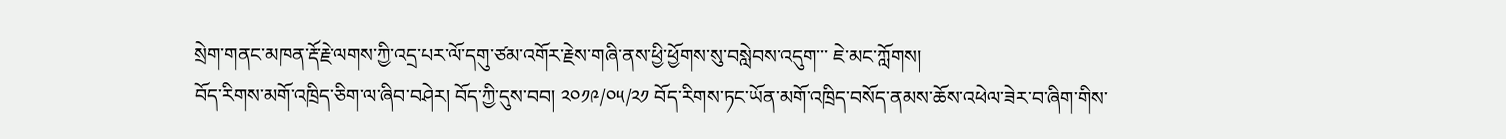སྲེག་གནང་མཁན་རྡོ་རྗེ་ལགས་ཀྱི་འདྲ་པར་ལོ་དགུ་ཙམ་འགོར་རྗེས་གཞི་ནས་ཕྱི་ཕྱོགས་སུ་བསླེབས་འདུག་་་ ཇེ་མང་ཀློགས།
བོད་རིགས་མགོ་འཁྲིད་ཅིག་ལ་ཞིབ་བཤེར། བོད་ཀྱི་དུས་བབ། ༢༠༡༩/༠༥/༢༡ བོད་རིགས་ཏང་ཡོན་མགོ་འཁྲིད་བསོད་ནམས་ཆོས་འཕེལ་ཟེར་བ་ཞིག་གིས་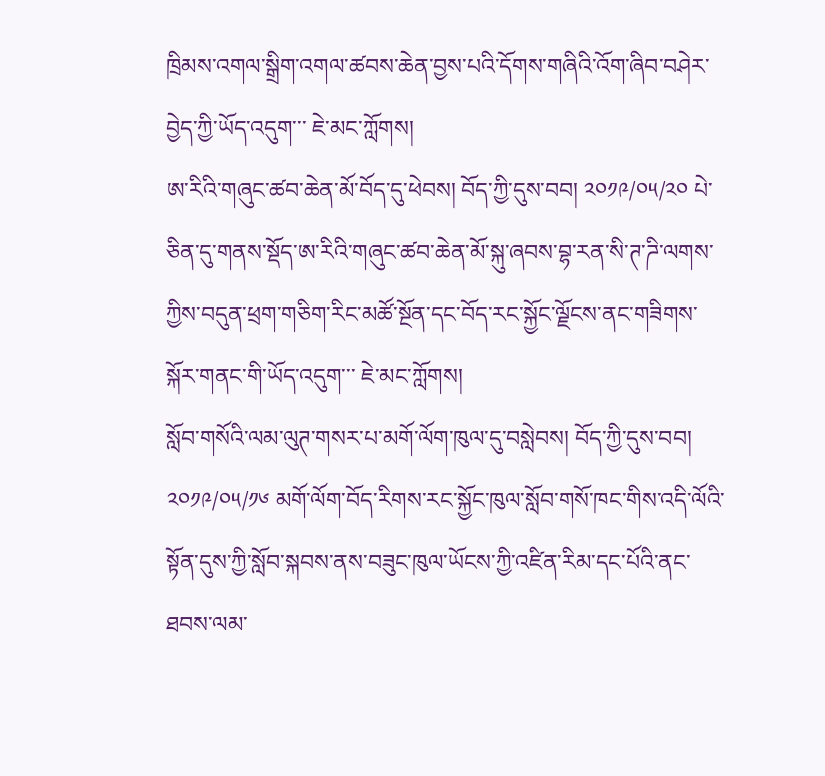ཁྲིམས་འགལ་སྒྲིག་འགལ་ཚབས་ཆེན་བྱས་པའི་དོགས་གཞིའི་འོག་ཞིབ་བཤེར་བྱེད་ཀྱི་ཡོད་འདུག་་་ ཇེ་མང་ཀློགས།
ཨ་རིའི་གཞུང་ཚབ་ཆེན་མོ་བོད་དུ་ཕེབས། བོད་ཀྱི་དུས་བབ། ༢༠༡༩/༠༥/༢༠ པེ་ཅིན་དུ་གནས་སྡོད་ཨ་རིའི་གཞུང་ཚབ་ཆེན་མོ་སྐུ་ཞབས་བྷ་རན་སི་ཊ་ཌི་ལགས་ཀྱིས་བདུན་ཕྲག་གཅིག་རིང་མཚོ་སྔོན་དང་བོད་རང་སྐྱོང་ལྗོངས་ནང་གཟིགས་སྐོར་གནང་གི་ཡོད་འདུག་་་ ཇེ་མང་ཀློགས།
སློབ་གསོའི་ལམ་ལུཊ་གསར་པ་མགོ་ལོག་ཁུལ་དུ་བསླེབས། བོད་ཀྱི་དུས་བབ། ༢༠༡༩/༠༥/༡༦ མགོ་ལོག་བོད་རིགས་རང་སྐྱོང་ཁུལ་སློབ་གསོ་ཁང་གིས་འདི་ལོའི་སྟོན་དུས་ཀྱི་སློབ་སྐབས་ནས་བཟུང་ཁུལ་ཡོངས་ཀྱི་འཛིན་རིམ་དང་པོའི་ནང་ཐབས་ལམ་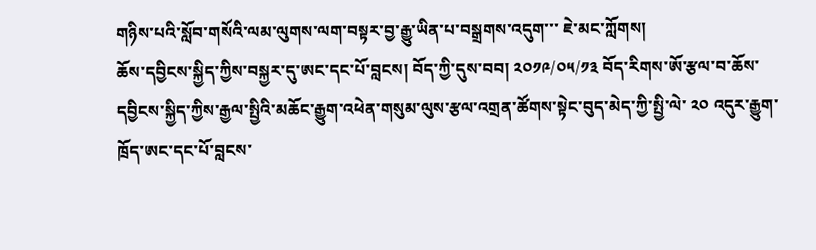གཉིས་པའི་སློབ་གསོའི་ལམ་ལུགས་ལག་བསྟར་བྱ་རྒྱུ་ཡིན་པ་བསྒྲགས་འདུག་་་ ཇེ་མང་ཀློགས།
ཆོས་དབྱིངས་སྐྱིད་ཀྱིས་བསྐྱར་དུ་ཨང་དང་པོ་བླངས། བོད་ཀྱི་དུས་བབ། ༢༠༡༩/༠༥/༡༣ བོད་རིགས་ཨོ་རྩལ་བ་ཆོས་དབྱིངས་སྐྱིད་ཀྱིས་རྒྱལ་སྤྱིའི་མཆོང་རྒྱུག་འཕེན་གསུམ་ལུས་རྩལ་འགྲན་ཚོགས་སྟེང་བུད་མེད་ཀྱི་སྤྱི་ལེ་ ༢༠ འདུར་རྒྱུག་ཁྲོད་ཨང་དང་པོ་བླངས་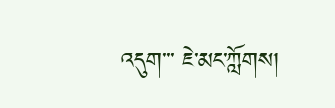འདུག་་་ ཇེ་མང་ཀློགས།